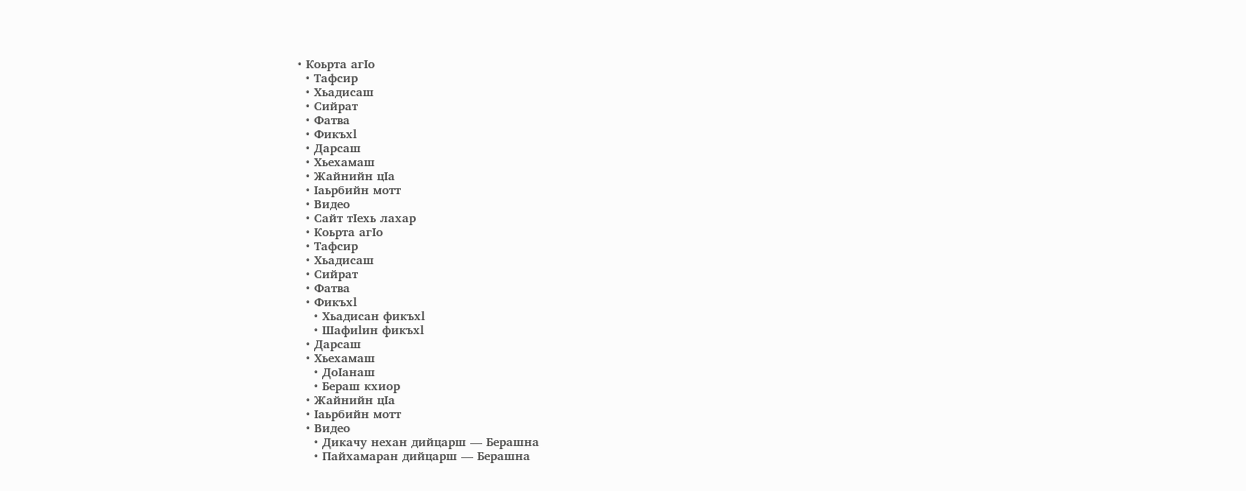• Коьрта агIо
  • Тафсир
  • Хьадисаш
  • Сийрат
  • Фатва
  • Фикъхl
  • Дарсаш
  • Хьехамаш
  • Жайнийн цIа
  • Iаьрбийн мотт
  • Видео
  • Сайт тIехь лахар
  • Коьрта агIо
  • Тафсир
  • Хьадисаш
  • Сийрат
  • Фатва
  • Фикъхl
    • Хьадисан фикъхl
    • Шафиlин фикъхl
  • Дарсаш
  • Хьехамаш
    • ДоIанаш
    • Бераш кхиор
  • Жайнийн цIа
  • Iаьрбийн мотт
  • Видео
    • Дикачу нехан дийцарш — Берашна
    • Пайхамаран дийцарш — Берашна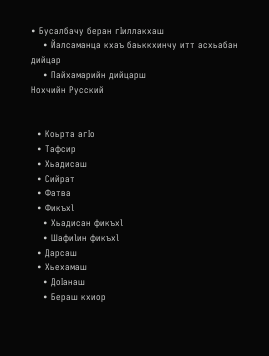• Бусалбачу беран гIиллакхаш
    • Йалсаманца кхаъ баьккхинчу итт асхьабан дийцар
    • Пайхамарийн дийцарш
Нохчийн Русский


  • Коьрта агIо
  • Тафсир
  • Хьадисаш
  • Сийрат
  • Фатва
  • Фикъхl
    • Хьадисан фикъхl
    • Шафиlин фикъхl
  • Дарсаш
  • Хьехамаш
    • ДоIанаш
    • Бераш кхиор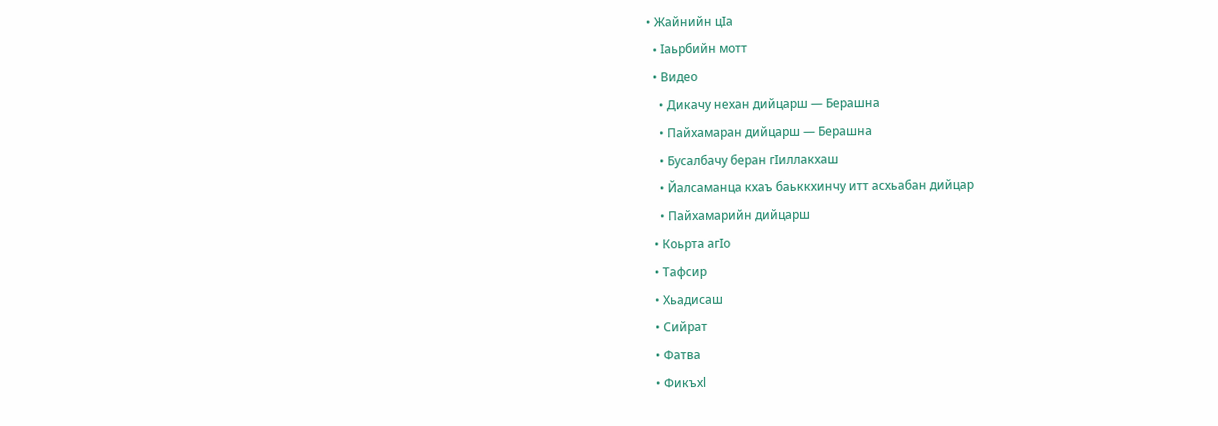• Жайнийн цIа
  • Iаьрбийн мотт
  • Видео
    • Дикачу нехан дийцарш — Берашна
    • Пайхамаран дийцарш — Берашна
    • Бусалбачу беран гIиллакхаш
    • Йалсаманца кхаъ баьккхинчу итт асхьабан дийцар
    • Пайхамарийн дийцарш
  • Коьрта агIо
  • Тафсир
  • Хьадисаш
  • Сийрат
  • Фатва
  • Фикъхl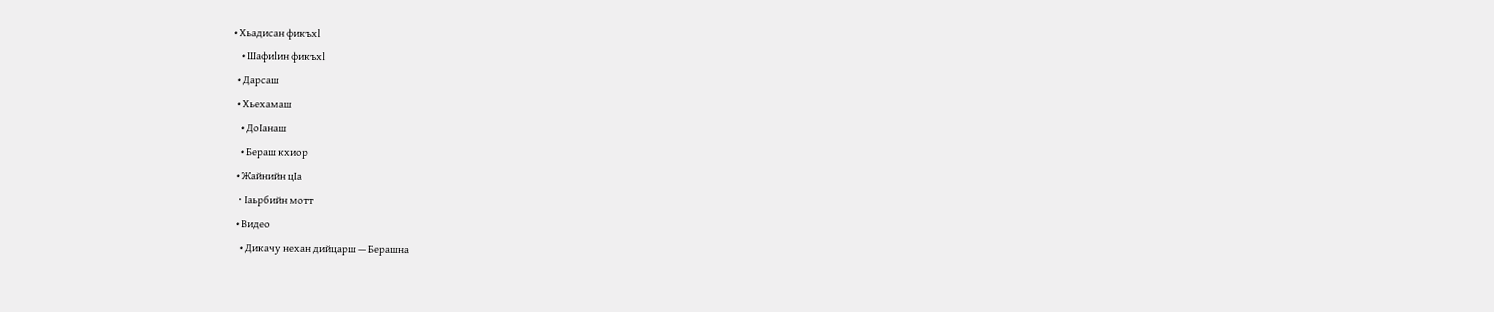• Хьадисан фикъхl
    • Шафиlин фикъхl
  • Дарсаш
  • Хьехамаш
    • ДоIанаш
    • Бераш кхиор
  • Жайнийн цIа
  • Iаьрбийн мотт
  • Видео
    • Дикачу нехан дийцарш — Берашна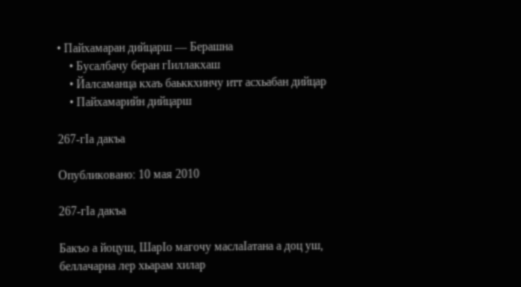• Пайхамаран дийцарш — Берашна
    • Бусалбачу беран гIиллакхаш
    • Йалсаманца кхаъ баьккхинчу итт асхьабан дийцар
    • Пайхамарийн дийцарш

267-гIа дакъа

Опубликовано: 10 мая 2010

267-гIа дакъа

Бакъо а йоцуш, ШарIо магочу маслаIатана а доц уш, беллачарна лер хьарам хилар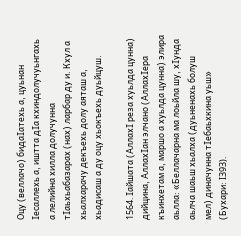Оцу (веллачо) бидаIатехь а, цуьнан Iесаллехь а, иштта дIа кхиндолучуьнгахь а лелийна хилла долучунна тIаьхьабазарах (нах) ларбар ду и. Кхул а хьалхарачу декъехь долу аяташ а, хьадисаш а ду оцу хьокъехь дуьйцуш.

1564. Iайшата (АллахI реза хуьлда цунна) дийцина, АллахIан элчано (АллахIера къинхетам а, маршо а хуьлда цунна) элира аьлла: «Беллачарна ма лоьйла шу, хIунда аьлча шаьш хьалха (дуьненахь болуш мел) диначунна тIебаьхкина уьш» (Бухари: I393).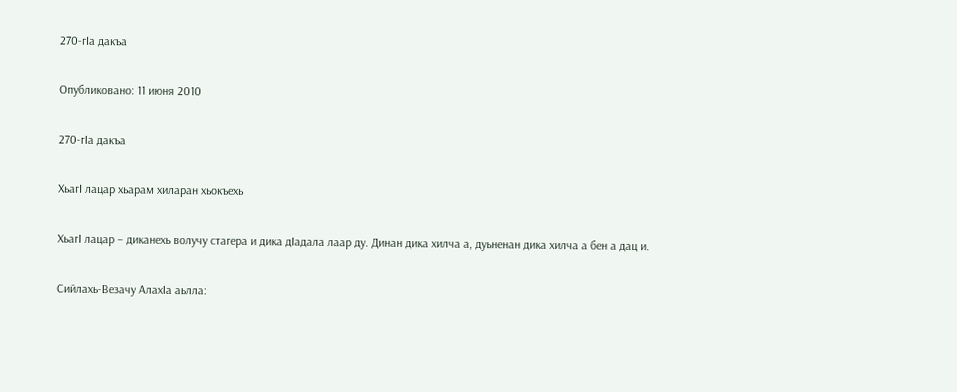270-гIа дакъа

Опубликовано: 11 июня 2010

270-гIа дакъа

ХьагI лацар хьарам хиларан хьокъехь

ХьагI лацар – диканехь волучу стагера и дика дIадала лаар ду. Динан дика хилча а, дуьненан дика хилча а бен а дац и.

Сийлахь-Везачу АлахIа аьлла: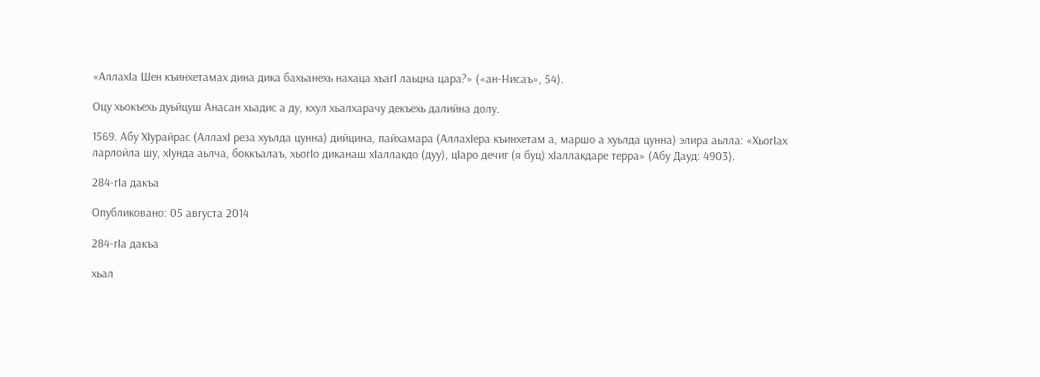«АллахIа Шен къинхетамах дина дика бахьанехь нахаца хьагI лаьцна цара?» («ан-Нисаъ», 54).

Оцу хьокъехь дуьйцуш Анасан хьадис а ду, кхул хьалхарачу декъехь далийна долу.

1569. Абу ХIурайрас (АллахI реза хуьлда цунна) дийцина, пайхамара (АллахIера къинхетам а, маршо а хуьлда цунна) элира аьлла: «ХьогIах ларлойла шу, хIунда аьлча, боккъалаъ, хьогIо диканаш хIаллакдо (дуу), цIаро дечиг (я буц) хIаллакдаре терра» (Абу Дауд: 4903).

284-гIа дакъа

Опубликовано: 05 августа 2014

284-гIа дакъа

хьал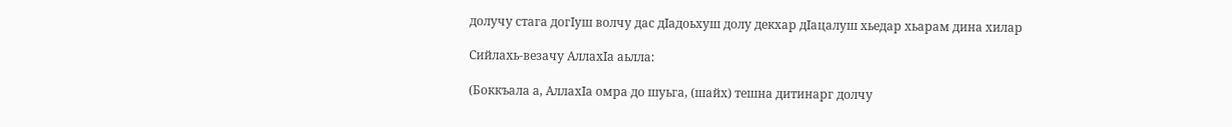долучу стага догIуш волчу дас дIадоьхуш долу декхар дIацалуш хьедар хьарам дина хилар

Сийлахь-везачу АллахIа аьлла:

(Боккъала а, АллахIа омра до шуьга, (шайх) тешна дитинарг долчу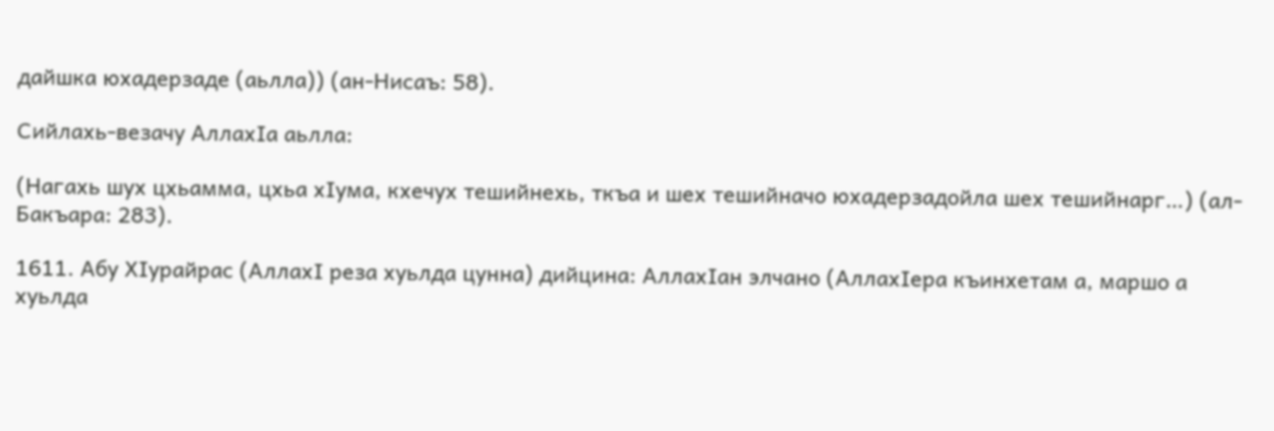дайшка юхадерзаде (аьлла)) (ан-Нисаъ: 58).

Сийлахь-везачу АллахIа аьлла:

(Нагахь шух цхьамма, цхьа хIума, кхечух тешийнехь, ткъа и шех тешийначо юхадерзадойла шех тешийнарг…) (ал-Бакъара: 283).

1611. Абу ХIурайрас (АллахI реза хуьлда цунна) дийцина: АллахIан элчано (АллахIера къинхетам а, маршо а хуьлда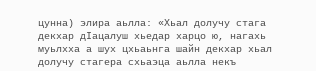цунна) элира аьлла: «Хьал долучу стага декхар дIацалуш хьедар харцо ю, нагахь муьлхха а шух цхьаьнга шайн декхар хьал долучу стагера схьаэца аьлла некъ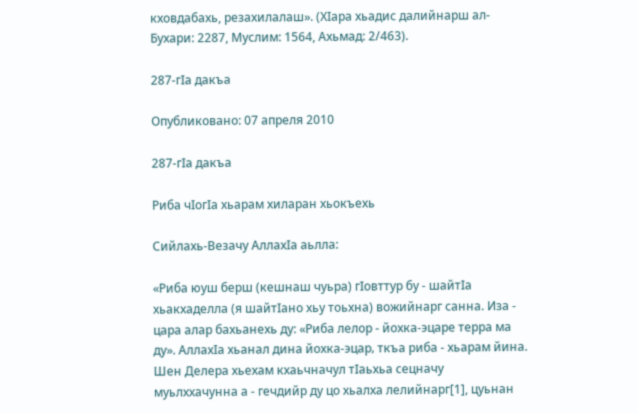кховдабахь, резахилалаш». (ХIара хьадис далийнарш ал-Бухари: 2287, Муслим: 1564, Ахьмад: 2/463).

287-гIа дакъа

Опубликовано: 07 апреля 2010

287-гIа дакъа

Риба чIогIа хьарам хиларан хьокъехь

Сийлахь-Везачу АллахIа аьлла:

«Риба юуш берш (кешнаш чуьра) гIовттур бу - шайтIа хьакхаделла (я шайтIано хьу тоьхна) вожийнарг санна. Иза - цара алар бахьанехь ду: «Риба лелор - йохка-эцаре терра ма ду». АллахIа хьанал дина йохка-эцар‚ ткъа риба - хьарам йина. Шен Делера хьехам кхаьчначул тIаьхьа сецначу муьлххачунна а - гечдийр ду цо хьалха лелийнарг[1], цуьнан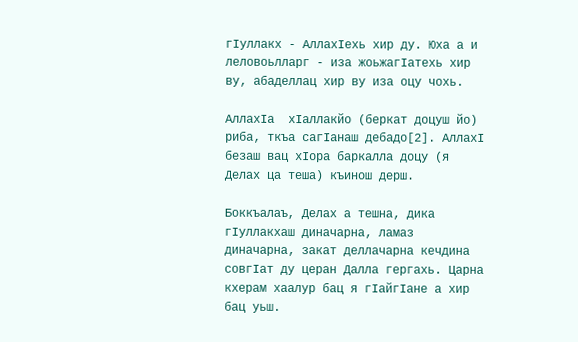гIуллакх - АллахIехь хир ду. Юха а и леловоьлларг - иза жоьжагIатехь хир ву‚ абаделлац хир ву иза оцу чохь.

АллахIа  хIаллакйо (беркат доцуш йо) риба‚ ткъа сагIанаш дебадо[2]. АллахI безаш вац хIора баркалла доцу (я Делах ца теша) къинош дерш.

Боккъалаъ, Делах а тешна‚ дика гIуллакхаш диначарна‚ ламаз диначарна‚ закат деллачарна кечдина совгIат ду церан Далла гергахь. Царна кхерам хаалур бац я гIайгIане а хир бац уьш.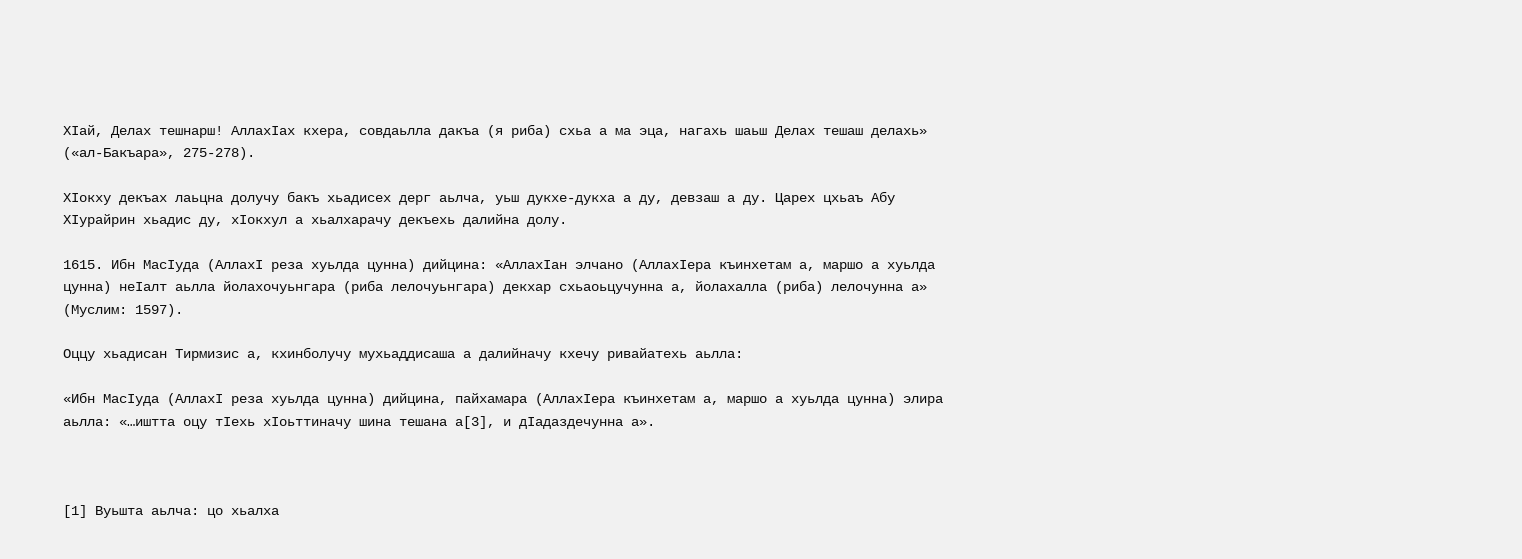ХIай, Делах тешнарш! АллахIах кхера, совдаьлла дакъа (я риба) схьа а ма эца, нагахь шаьш Делах тешаш делахь» («ал-Бакъара», 275-278).

ХIокху декъах лаьцна долучу бакъ хьадисех дерг аьлча, уьш дукхе-дукха а ду, девзаш а ду. Царех цхьаъ Абу ХIурайрин хьадис ду, хIокхул а хьалхарачу декъехь далийна долу.

1615. Ибн МасIуда (АллахI реза хуьлда цунна) дийцина: «АллахIан элчано (АллахIера къинхетам а, маршо а хуьлда цунна) неIалт аьлла йолахочуьнгара (риба лелочуьнгара) декхар схьаоьцучунна а, йолахалла (риба) лелочунна а» (Муслим: 1597).

Оццу хьадисан Тирмизис а, кхинболучу мухьаддисаша а далийначу кхечу ривайатехь аьлла:

«Ибн МасIуда (АллахI реза хуьлда цунна) дийцина, пайхамара (АллахIера къинхетам а, маршо а хуьлда цунна) элира аьлла: «…иштта оцу тIехь хIоьттиначу шина тешана а[3], и дIадаздечунна а».



[1] Вуьшта аьлча: цо хьалха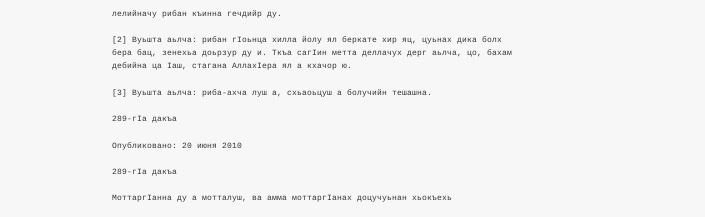лелийначу рибан къинна гечдийр ду.

[2] Вуьшта аьлча: рибан гIоьнца хилла йолу ял беркате хир яц, цуьнах дика болх бера бац, зенехьа доьрзур ду и. Ткъа сагIин метта деллачух дерг аьлча, цо, бахам дебийна ца Iаш, стагана АллахIера ял а кхачор ю.

[3] Вуьшта аьлча: риба-ахча луш а, схьаоьцуш а болучийн тешашна.

289-гIа дакъа

Опубликовано: 20 июня 2010

289-гIа дакъа

МоттаргIанна ду а мотталуш, ва амма моттаргIанах доцучуьнан хьокъехь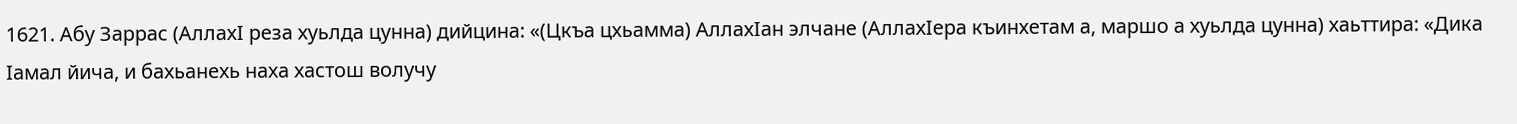1621. Абу Заррас (АллахI реза хуьлда цунна) дийцина: «(Цкъа цхьамма) АллахIан элчане (АллахIера къинхетам а, маршо а хуьлда цунна) хаьттира: «Дика Iамал йича, и бахьанехь наха хастош волучу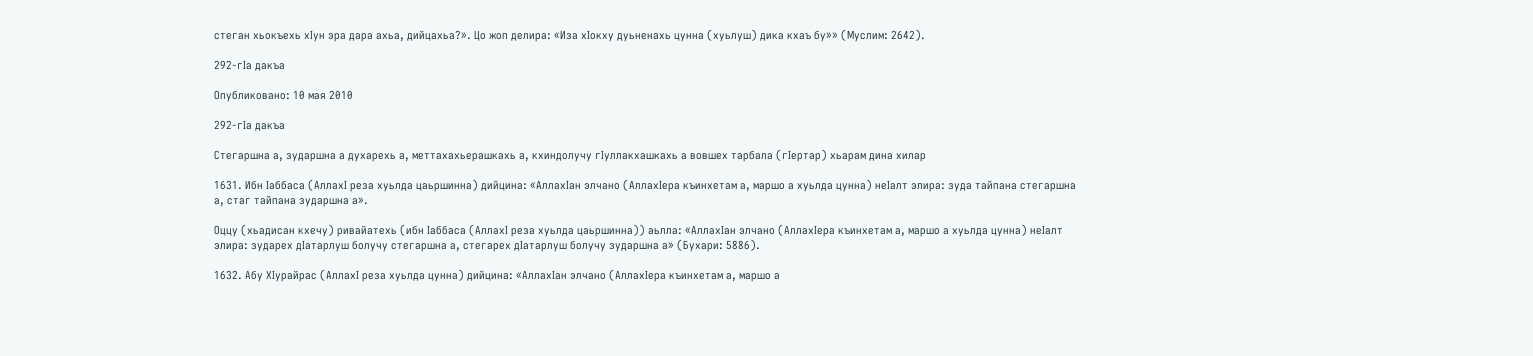стеган хьокъехь хIун эра дара ахьа, дийцахьа?». Цо жоп делира: «Иза хIокху дуьненахь цунна (хуьлуш) дика кхаъ бу»» (Муслим: 2642).

292-гIа дакъа

Опубликовано: 10 мая 2010

292-гIа дакъа

Стегаршна а, зударшна а духарехь а, меттахахьерашкахь а, кхиндолучу гIуллакхашкахь а вовшех тарбала (гIертар) хьарам дина хилар

1631. Ибн Iаббаса (АллахI реза хуьлда цаьршинна) дийцина: «АллахIан элчано (АллахIера къинхетам а, маршо а хуьлда цунна) неIалт элира: зуда тайпана стегаршна а, стаг тайпана зударшна а».

Оццу (хьадисан кхечу) ривайатехь (ибн Iаббаса (АллахI реза хуьлда цаьршинна)) аьлла: «АллахIан элчано (АллахIера къинхетам а, маршо а хуьлда цунна) неIалт элира: зударех дIатарлуш болучу стегаршна а, стегарех дIатарлуш болучу зударшна а» (Бухари: 5886).

1632. Абу ХIурайрас (АллахI реза хуьлда цунна) дийцина: «АллахIан элчано (АллахIера къинхетам а, маршо а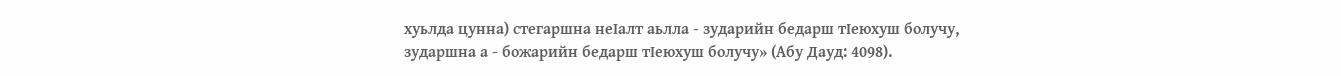хуьлда цунна) стегаршна неIалт аьлла - зударийн бедарш тIеюхуш болучу, зударшна а - божарийн бедарш тIеюхуш болучу» (Абу Дауд: 4098).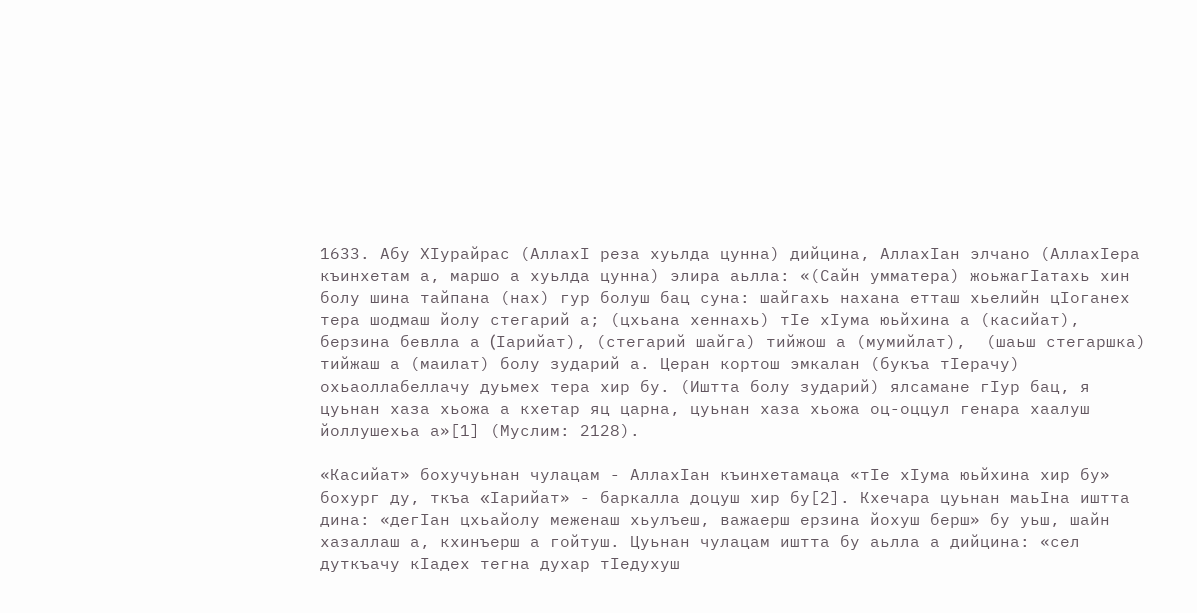1633. Абу ХIурайрас (АллахI реза хуьлда цунна) дийцина, АллахIан элчано (АллахIера къинхетам а, маршо а хуьлда цунна) элира аьлла: «(Сайн умматера) жоьжагIатахь хин болу шина тайпана (нах) гур болуш бац суна: шайгахь нахана етташ хьелийн цIоганех тера шодмаш йолу стегарий а; (цхьана хеннахь) тIе хIума юьйхина а (касийат), берзина бевлла а (Iарийат), (стегарий шайга) тийжош а (мумийлат),  (шаьш стегаршка) тийжаш а (маилат) болу зударий а. Церан кортош эмкалан (букъа тIерачу) охьаоллабеллачу дуьмех тера хир бу. (Иштта болу зударий) ялсамане гIур бац, я цуьнан хаза хьожа а кхетар яц царна, цуьнан хаза хьожа оц-оццул генара хаалуш йоллушехьа а»[1] (Муслим: 2128).

«Касийат» бохучуьнан чулацам - АллахIан къинхетамаца «тIе хIума юьйхина хир бу» бохург ду, ткъа «Iарийат» - баркалла доцуш хир бу[2]. Кхечара цуьнан маьIна иштта дина: «дегIан цхьайолу меженаш хьулъеш, важаерш ерзина йохуш берш» бу уьш, шайн хазаллаш а, кхинъерш а гойтуш. Цуьнан чулацам иштта бу аьлла а дийцина: «сел дуткъачу кIадех тегна духар тIедухуш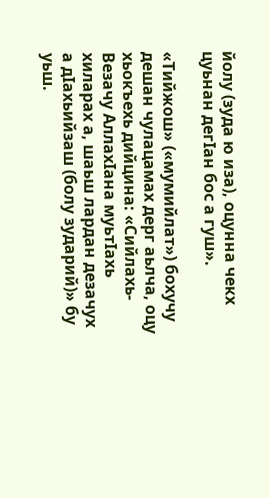йолу (зуда ю иза), оцунна чекх цуьнан дегIан бос а гуш».

«Тийжош» («мумийлат») бохучу дешан чулацамах дерг аьлча, оцу хьокъехь дийцина: «Сийлахь-Везачу АллахIана муьтIахь хиларах а, шаьш лардан дезачух а дIахьийзаш (болу зударий)» бу уьш.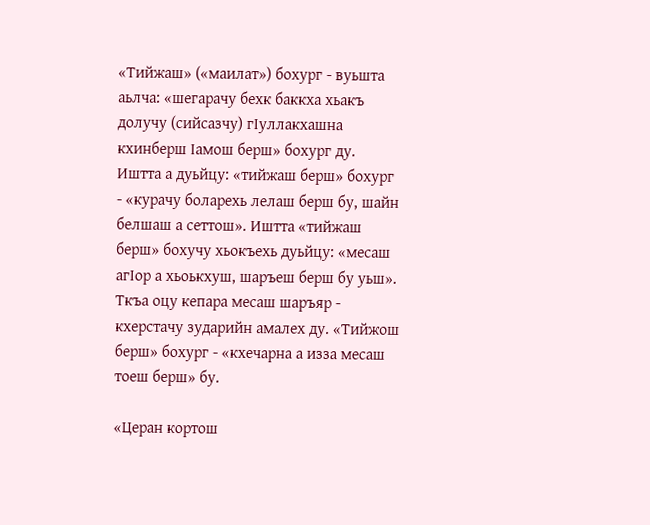«Тийжаш» («маилат») бохург - вуьшта аьлча: «шегарачу бехк баккха хьакъ долучу (сийсазчу) гIуллакхашна кхинберш Iамош берш» бохург ду. Иштта а дуьйцу: «тийжаш берш» бохург - «курачу боларехь лелаш берш бу, шайн белшаш а сеттош». Иштта «тийжаш берш» бохучу хьокъехь дуьйцу: «месаш агIор а хьоькхуш, шаръеш берш бу уьш». Ткъа оцу кепара месаш шаръяр - кхерстачу зударийн амалех ду. «Тийжош берш» бохург - «кхечарна а изза месаш тоеш берш» бу.

«Церан кортош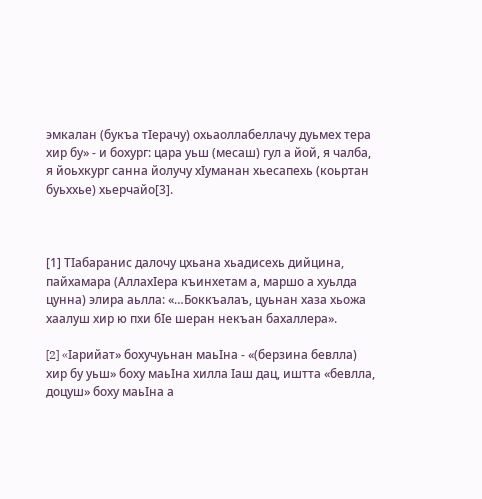эмкалан (букъа тIерачу) охьаоллабеллачу дуьмех тера хир бу» - и бохург: цара уьш (месаш) гул а йой, я чалба, я йоьхкург санна йолучу хIуманан хьесапехь (коьртан буьххье) хьерчайо[3].



[1] ТIабаранис далочу цхьана хьадисехь дийцина, пайхамара (АллахIера къинхетам а, маршо а хуьлда цунна) элира аьлла: «…Боккъалаъ, цуьнан хаза хьожа хаалуш хир ю пхи бIе шеран некъан бахаллера».

[2] «Iарийат» бохучуьнан маьIна - «(берзина бевлла) хир бу уьш» боху маьIна хилла Iаш дац, иштта «бевлла, доцуш» боху маьIна а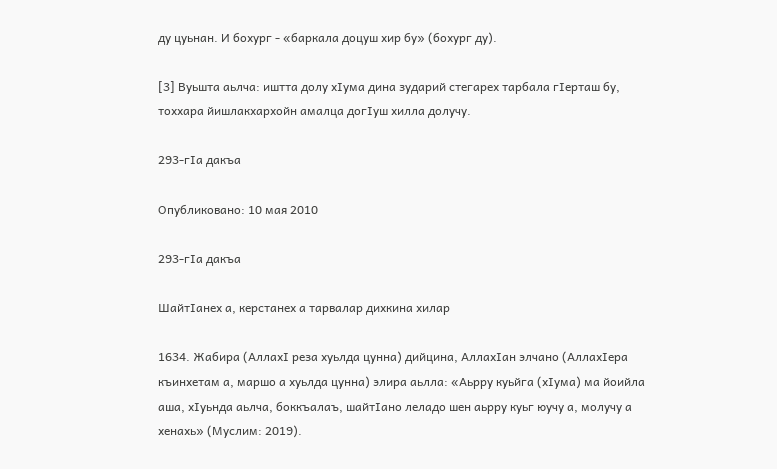ду цуьнан. И бохург - «баркала доцуш хир бу» (бохург ду).

[3] Вуьшта аьлча: иштта долу хIума дина зударий стегарех тарбала гIерташ бу, тоххара йишлакхархойн амалца догIуш хилла долучу.

293-гIа дакъа

Опубликовано: 10 мая 2010

293-гIа дакъа

ШайтIанех а, керстанех а тарвалар дихкина хилар

1634. Жабира (АллахI реза хуьлда цунна) дийцина, АллахIан элчано (АллахIера къинхетам а, маршо а хуьлда цунна) элира аьлла: «Аьрру куьйга (хIума) ма йоийла аша, хIуьнда аьлча, боккъалаъ, шайтIано леладо шен аьрру куьг юучу а, молучу а хенахь» (Муслим: 2019).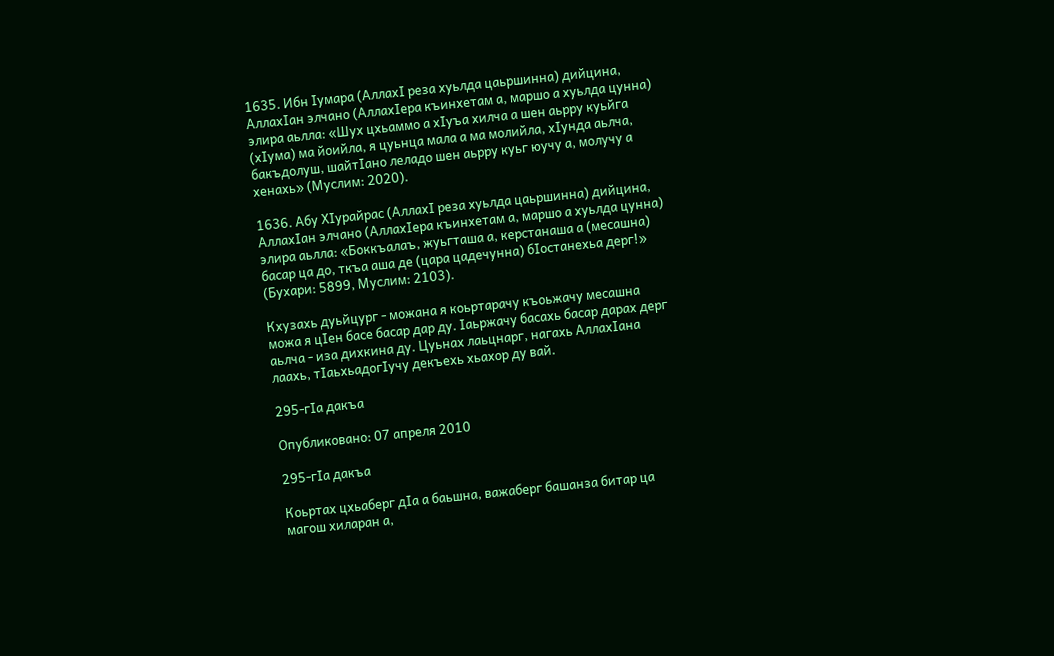1635. Ибн Iумара (АллахI реза хуьлда цаьршинна) дийцина, АллахIан элчано (АллахIера къинхетам а, маршо а хуьлда цунна) элира аьлла: «Шух цхьаммо а хIуъа хилча а шен аьрру куьйга (хIума) ма йоийла, я цуьнца мала а ма молийла, хIунда аьлча, бакъдолуш, шайтIано леладо шен аьрру куьг юучу а, молучу а хенахь» (Муслим: 2020).

1636. Абу ХIурайрас (АллахI реза хуьлда цаьршинна) дийцина, АллахIан элчано (АллахIера къинхетам а, маршо а хуьлда цунна) элира аьлла: «Боккъалаъ, жуьгташа а, керстанаша а (месашна) басар ца до, ткъа аша де (цара цадечунна) бIостанехьа дерг!» (Бухари: 5899, Муслим: 2103).

Кхузахь дуьйцург - можана я коьртарачу къоьжачу месашна можа я цIен басе басар дар ду. Iаьржачу басахь басар дарах дерг аьлча - иза дихкина ду. Цуьнах лаьцнарг, нагахь АллахIана лаахь, тIаьхьадогIучу декъехь хьахор ду вай.

295-гIа дакъа

Опубликовано: 07 апреля 2010

295-гIа дакъа

Коьртах цхьаберг дIа а баьшна, важаберг башанза битар ца магош хиларан а,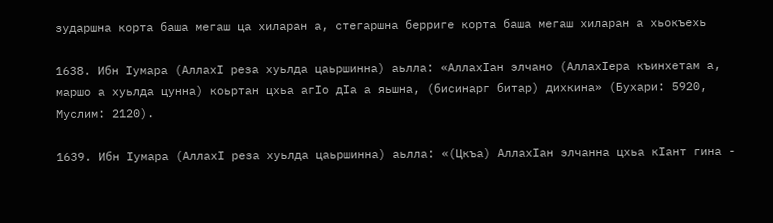зударшна корта баша мегаш ца хиларан а, стегаршна берриге корта баша мегаш хиларан а хьокъехь

1638. Ибн Iумара (АллахI реза хуьлда цаьршинна) аьлла: «АллахIан элчано (АллахIера къинхетам а, маршо а хуьлда цунна) коьртан цхьа агIо дIа а яьшна, (бисинарг битар) дихкина» (Бухари: 5920, Муслим: 2120).

1639. Ибн Iумара (АллахI реза хуьлда цаьршинна) аьлла: «(Цкъа) АллахIан элчанна цхьа кIант гина -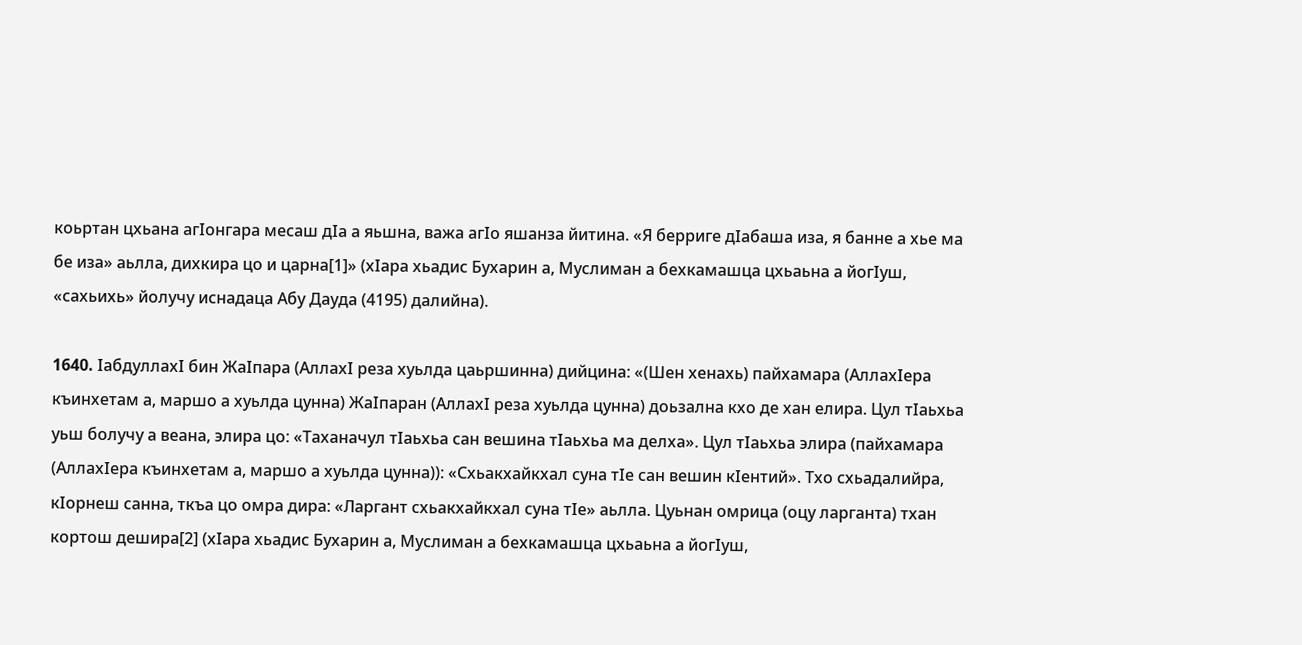коьртан цхьана агIонгара месаш дIа а яьшна, важа агIо яшанза йитина. «Я берриге дIабаша иза, я банне а хье ма бе иза» аьлла, дихкира цо и царна[1]» (хIара хьадис Бухарин а, Муслиман а бехкамашца цхьаьна а йогIуш, «сахьихь» йолучу иснадаца Абу Дауда (4195) далийна).

1640. IабдуллахI бин ЖаIпара (АллахI реза хуьлда цаьршинна) дийцина: «(Шен хенахь) пайхамара (АллахIера къинхетам а, маршо а хуьлда цунна) ЖаIпаран (АллахI реза хуьлда цунна) доьзална кхо де хан елира. Цул тIаьхьа уьш болучу а веана, элира цо: «Таханачул тIаьхьа сан вешина тIаьхьа ма делха». Цул тIаьхьа элира (пайхамара (АллахIера къинхетам а, маршо а хуьлда цунна)): «Схьакхайкхал суна тIе сан вешин кIентий». Тхо схьадалийра, кIорнеш санна, ткъа цо омра дира: «Ларгант схьакхайкхал суна тIе» аьлла. Цуьнан омрица (оцу ларганта) тхан кортош дешира[2] (хIара хьадис Бухарин а, Муслиман а бехкамашца цхьаьна а йогIуш,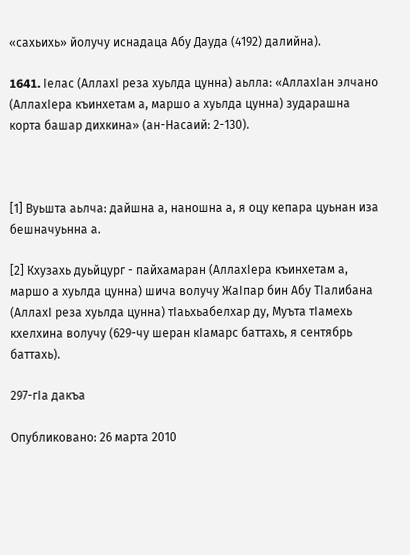«сахьихь» йолучу иснадаца Абу Дауда (4192) далийна).

1641. Iелас (АллахI реза хуьлда цунна) аьлла: «АллахIан элчано (АллахIера къинхетам а, маршо а хуьлда цунна) зударашна корта башар дихкина» (ан-Насаий: 2-130).



[1] Вуьшта аьлча: дайшна а, наношна а, я оцу кепара цуьнан иза бешначуьнна а.

[2] Кхузахь дуьйцург - пайхамаран (АллахIера къинхетам а, маршо а хуьлда цунна) шича волучу ЖаIпар бин Абу ТIалибана (АллахI реза хуьлда цунна) тIаьхьабелхар ду, Муъта тIамехь кхелхина волучу (629-чу шеран кIамарс баттахь, я сентябрь баттахь).

297-гIа дакъа

Опубликовано: 26 марта 2010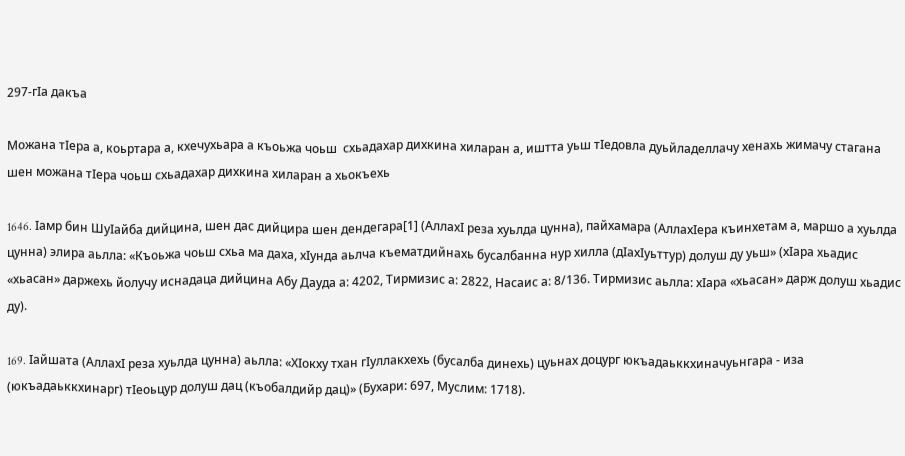297-гIа дакъа

Можана тIера а, коьртара а, кхечухьара а къоьжа чоьш  схьадахар дихкина хиларан а, иштта уьш тIедовла дуьйладеллачу хенахь жимачу стагана шен можана тIера чоьш схьадахар дихкина хиларан а хьокъехь

1646. Iамр бин ШуIайба дийцина, шен дас дийцира шен дендегара[1] (АллахI реза хуьлда цунна), пайхамара (АллахIера къинхетам а, маршо а хуьлда цунна) элира аьлла: «Къоьжа чоьш схьа ма даха, хIунда аьлча къематдийнахь бусалбанна нур хилла (дIахIуьттур) долуш ду уьш» (хIара хьадис «хьасан» даржехь йолучу иснадаца дийцина Абу Дауда а: 4202, Тирмизис а: 2822, Насаис а: 8/136. Тирмизис аьлла: хIара «хьасан» дарж долуш хьадис ду).

169. Iайшата (АллахI реза хуьлда цунна) аьлла: «ХIокху тхан гIуллакхехь (бусалба динехь) цуьнах доцург юкъадаьккхиначуьнгара - иза (юкъадаьккхинарг) тIеоьцур долуш дац (къобалдийр дац)» (Бухари: 697, Муслим: 1718).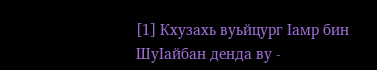[1] Кхузахь вуьйцург Iамр бин ШуIайбан денда ву -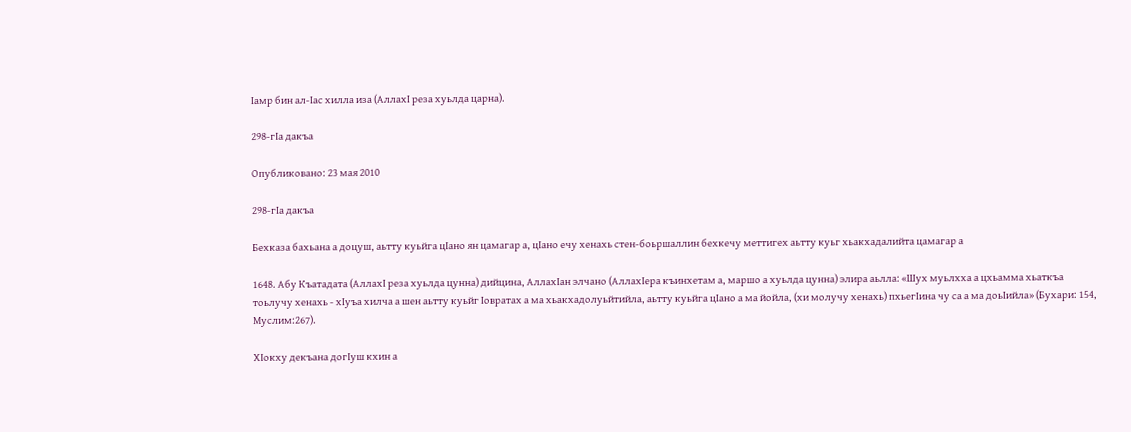Iамр бин ал-Iас хилла иза (АллахI реза хуьлда царна).

298-гIа дакъа

Опубликовано: 23 мая 2010

298-гIа дакъа

Бехказа бахьана а доцуш, аьтту куьйга цIано ян цамагар а, цIано ечу хенахь стен-боьршаллин бехкечу меттигех аьтту куьг хьакхадалийта цамагар а

1648. Абу Къатадата (АллахI реза хуьлда цунна) дийцина, АллахIан элчано (АллахIера къинхетам а, маршо а хуьлда цунна) элира аьлла: «Шух муьлхха а цхьамма хьаткъа тоьлучу хенахь - хIуъа хилча а шен аьтту куьйг Iовратах а ма хьакхадолуьйтийла, аьтту куьйга цIано а ма йойла, (хи молучу хенахь) пхьегIина чу са а ма доьIийла» (Бухари: 154, Муслим:267).

ХIокху декъана догIуш кхин а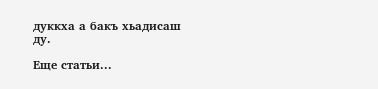дуккха а бакъ хьадисаш ду.

Еще статьи...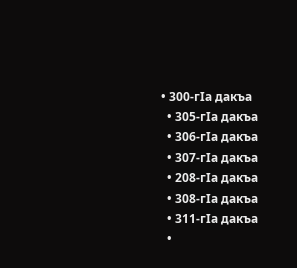• 300-гIа дакъа
  • 305-гIа дакъа
  • 306-гIа дакъа
  • 307-гIа дакъа
  • 208-гIа дакъа
  • 308-гIа дакъа
  • 311-гIа дакъа
  •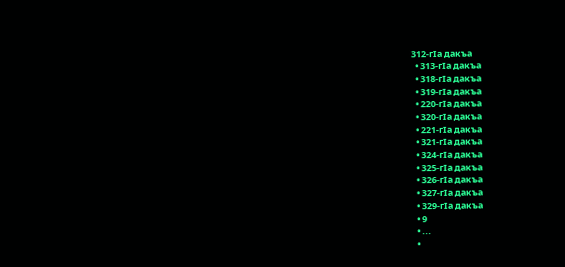312-гIа дакъа
  • 313-гIа дакъа
  • 318-гIа дакъа
  • 319-гIа дакъа
  • 220-гIа дакъа
  • 320-гIа дакъа
  • 221-гIа дакъа
  • 321-гIа дакъа
  • 324-гIа дакъа
  • 325-гIа дакъа
  • 326-гIа дакъа
  • 327-гIа дакъа
  • 329-гIа дакъа
  • 9
  • ...
  •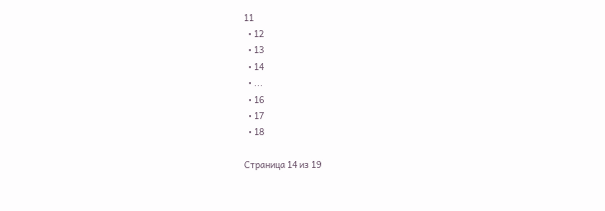11
  • 12
  • 13
  • 14
  • ...
  • 16
  • 17
  • 18

Страница 14 из 19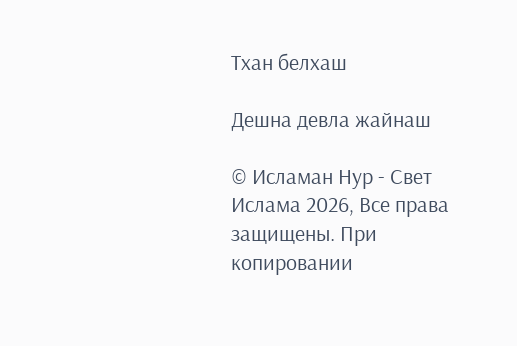Тхан белхаш

Дешна девла жайнаш

© Исламан Нур - Свет Ислама 2026, Все права защищены. При копировании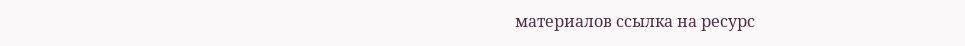материалов ссылка на ресурс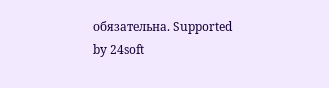обязательна. Supported by 24soft